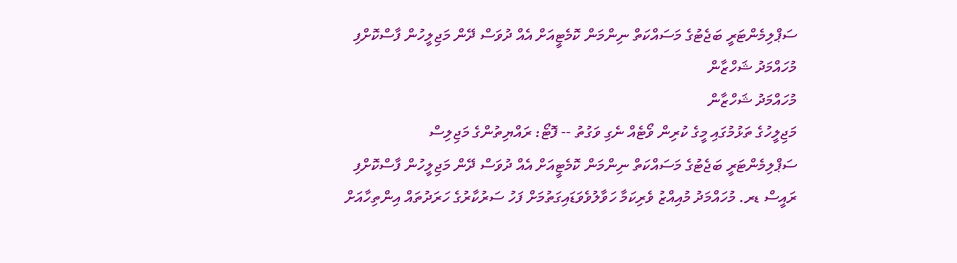ސަޕްލިމެންޓަރީ ބަޖެޓުގެ މަސައްކަތް ނިންމަން ކޮމެޓީއަށް އެއް ދުވަސް ދޭން މަޖިލީހުން ފާސްކޮށްފި
މުހައްމަދު ޝަހްޒާން
މުހައްމަދު ޝަހްޒާން
މަޖިލީހުގެ ތަޅުމުގައި މީގެ ކުރިން ވޯޓެއް ނެގި ވަގުތު -- ފޮޓޯ: ރައްޔިތުންގެ މަޖިލިސް
ސަޕްލިމެންޓަރީ ބަޖެޓުގެ މަސައްކަތް ނިންމަން ކޮމެޓީއަށް އެއް ދުވަސް ދޭން މަޖިލީހުން ފާސްކޮށްފި
ރައީސް ޑރ. މުހައްމަދު މުއިއްޒު ވެރިކަމާ ހަވާލުވެވަޑައިގަތުމަށް ފަހު ސަރުކާރުގެ ހަރަދުތައް އިންތިހާއަށް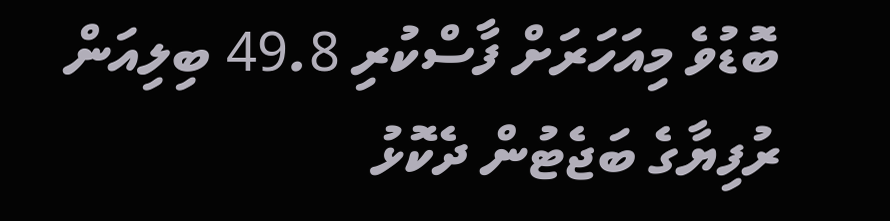ބޮޑުވެ މިއަހަރަށް ފާސްކުރި 49.8 ބިލިއަން ރުފިޔާގެ ބަޖެޓުން ދެކޮޅު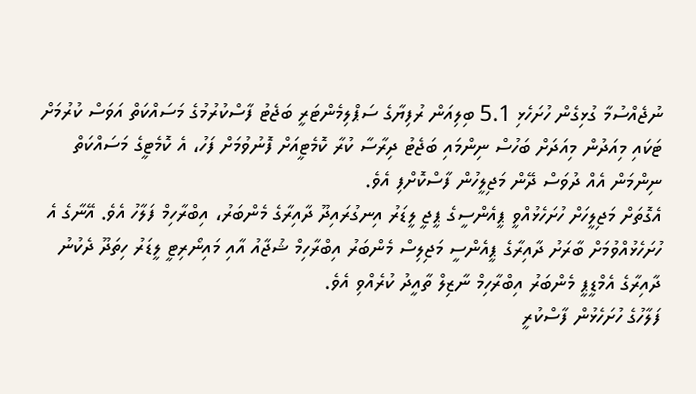ނުޖެއްސުމާ ގުޅިގެން ހުށަހެޅި 5.1 ބިލިއަން ރުފިޔާގެ ސަޕްލިމެންޓަރީ ބަޖެޓު ފާސްކުރުމުގެ މަސައްކަތް އަވަސް ކުރުމަށް ޓަކައި މިއަދުން މިއަދަށް ބަހުސް ނިންމައި ބަޖެޓު ދިރާސާ ކުރާ ކޮމެޓީއަށް ފޮނުވުމަށް ފަހު، އެ ކޮމެޓީގެ މަސައްކަތް ނިންމަން އެއް ދުވަސް ދޭން މަޖިލީހުން ފާސްކޮށްފި އެވެ.
އެގޮތަށް މަޖިލީހަށް ހުށަހެޅުއްވީ ޕީއެންސީގެ ޕީޖީ ލީޑަރު އިނގުރައިދޫ ދާއިރާގެ މެންބަރު، އިބްރާހިމް ފަލާހު އެވެ. އޭނާގެ އެ ހުށަހެޅުއްވުމަށް ބާރަށު ދާއިރާގެ ޕީއެންސީ މަޖިލިސް މެންބަރު އިބްރާހިމް ޝުޖާއު އާއި މައިނޯރިޓީ ލީޑަރު ހިތަދޫ ދެކުނު ދާއިރާގެ އެމްޑީޕީ މެންބަރު އިބްރާހިމް ނާޒިލް ތާއީދު ކުރެއްވި އެވެ.
ފަލާހުގެ ހުށަހެޅުން ފާސްކުރީ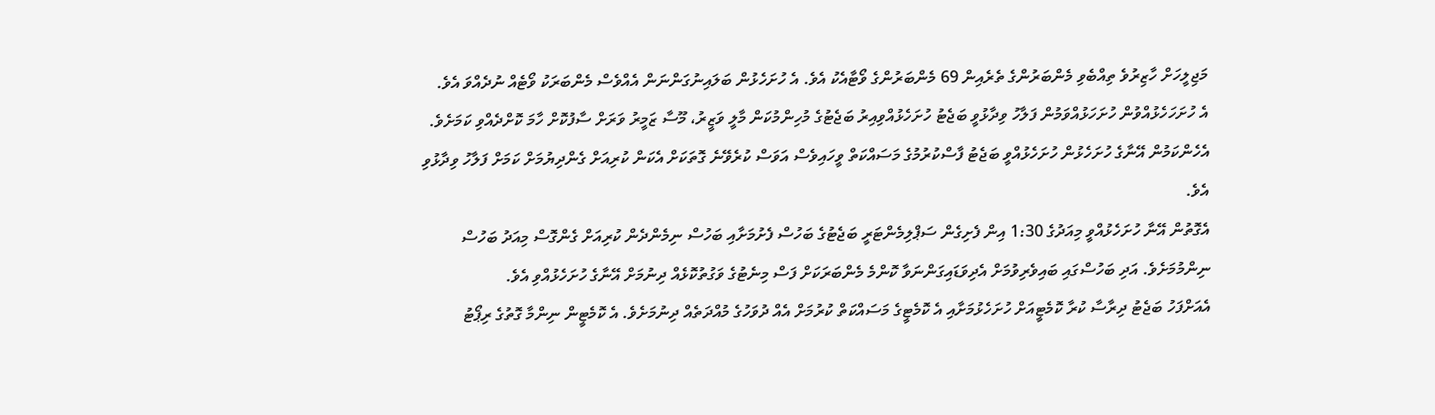މަޖިލީހަށް ހާޒިރުވެ ތިއްބެވި މެންބަރުންގެ ތެރެއިން 69 މެންބަރުންގެ ވޯޓާއެކު އެވެ. އެ ހުށަހެޅުން ބަލައިނުގަންނަން އެއްވެސް މެންބަރަކު ވޯޓެއް ނުދެއްވަ އެވެ.
އެ ހުށަހަހެޅުއްވުން ހުށަހަޅުއްވަމުން ފަލާހު ވިދާޅުވީ ބަޖެޓު ހުށަހެޅުއްވިއިރު ބަޖެޓުގެ މުހިންމުކަން މާލީ ވަޒީރު، މޫސާ ޒަމީރު ވަރަށް ސާފުކޮށް ހާމަ ކޮށްދެއްވި ކަމަށެވެ. އެހެންކަމުން އޭނާގެ ހުށަހެޅުން ހުށަހެޅުއްވީ ބަޖެޓު ފާސްކުރުމުގެ މަސައްކަތް ވީހައިވެސް އަވަސް ކުރެވޭނެ ގޮތަކަށް އެކަން ކުރިއަށް ގެންދިޔުމަށް ކަމަށް ފަލާހު ވިދާޅުވި އެވެ.
އެގޮތުން އޭނާ ހުށަހެޅުއްވީ މިއަދުގެ 1:30 އިން ފެށިގެން ސަޕްލިމެންޓަރީ ބަޖެޓުގެ ބަހުސް ފެށުމަށާއި ބަހުސް ނިމެންދެން ކުރިއަށް ގެންގޮސް މިއަދު ބަހުސް ނިންމުމަށެވެ. އަދި ބަހުސްގައި ބައިވެރިވުމަށް އެދިވަޑައިގަންނަވާ ކޮންމެ މެންބަރަކަށް ފަސް މިނެޓުގެ ވަގުތުކޮޅެއް ދިނުމަށް އޭނާގެ ހުށަހެޅުއްވި އެވެ.
އެއަށްފަހު ބަޖެޓު ދިރާސާ ކުރާ ކޮމެޓީއަށް ހުށަހެޅުމަށާއި އެ ކޮމެޓީގެ މަސައްކަތް ކުރުމަށް އެއް ދުވަހުގެ މުއްދަތެއް ދިނުމަށެވެ. އެ ކޮމެޓީން ނިންމާ ގޮތުގެ ރިޕޯޓު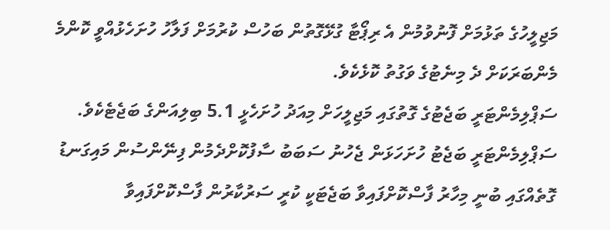މަޖިލީހުގެ ތަޅުމަށް ފޮނުވުމުން އެ ރިޕޯޓާ ގުޅޭގޮތުން ބަހުސް ކުރުމަށް ފަލާހު ހުށަހެޅުއްވީ ކޮންމެ މެންބަރަކަށް ދެ މިނެޓުގެ ވަގުތު ކޮޅެކެވެ.
ސަޕްލިމެންޓަރީ ބަޖެޓުގެ ގޮތުގައި މަޖިލީހަށް މިއަދު ހުށަހެޅީ 5.1 ބިލިއަންގެ ބަޖެޓެކެވެ. ސަޕްލިމެންޓަރީ ބަޖެޓު ހުށަހަޅަން ޖެހުނު ސަބަބު ސާފުކޮށްދެމުން ފިނޭންސުން މައިގަނޑު ގޮތެއްގައި ބުނީ މިހާރު ފާސްކޮށްފައިވާ ބަޖެޓަކީ ކުރީ ސަރުކާރުން ފާސްކޮށްފައިވާ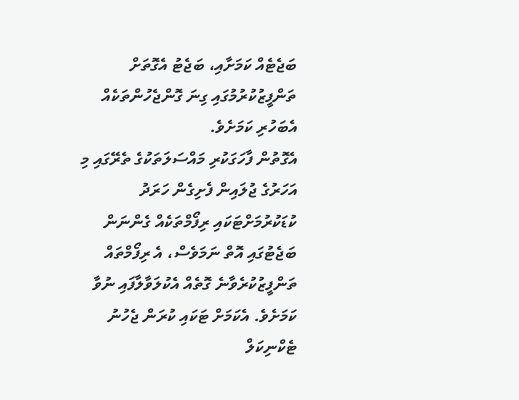ބަޖެޓެއް ކަމަށާއި، ބަޖެޓު އެގޮތަށް ތަންފީޒުކުރުމުގައި ގިނަ ގޮންޖެހުންތަކެއް އެބަހުރި ކަމަށެވެ.
އެގޮތުން ފާހަގަކުރި މައްސަލަތަކުގެ ތެރޭގައި މި އަހަރުގެ ޖުލައިން ފެށިގެން ހަރަދު ކުޑަކުރުމަށްޓަކައި ރިފޯމްތަކެއް ގެންނަން ބަޖެޓުގައި އޮތް ނަމަވެސް، އެ ރިފޯމްތައް ތަންފީޒުކުރެވާނެ ގޮތެއް އެކުލަވާލާފައި ނުވާ ކަމަށެވެ. އެކަމަށް ޓަކައި ކުރަން ޖެހުނު ޓެކްނިކަލް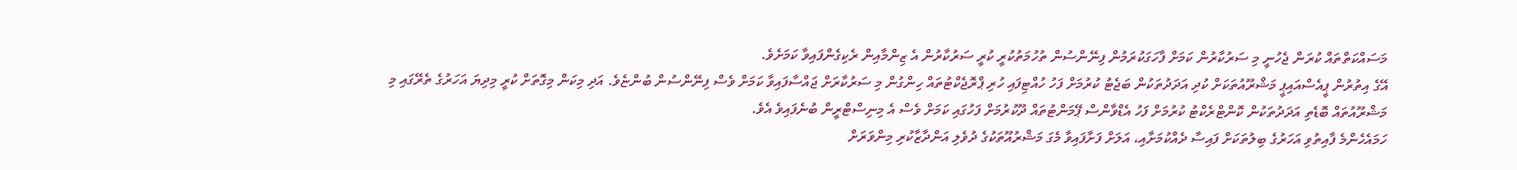މަސައްކަތްތައް ކުރަން ޖެހުނީ މި ސަރުކާރުން ކަމަށް ފާހަގަކުރަމުން ފިނޭންސުން ތުހުމަތުކުރީ ކުރީ ސަރުކާރުން އެ ޒިންމާއިން ރެކިގެންފައިވާ ކަމަށެވެ.
އޭގެ އިތުރުން ޕީއެސްއައިޕީ މަޝްރޫއުތަކަށް ކުދި އަދަދުތަކުން ބަޖެޓު ކުރުމަށް ފަހު ހުއްޓިފައި ހުރި ޕްރޮޖެކްޓުތައް ހިންގުން މި ސަރުކާރަށް ޖައްސާފައިވާ ކަމަށް ވެސް ފިނޭންސުން ބުންޏެވެ. އަދި މިކަން މިގޮތަށް ކުރީ މިދިޔަ އަހަރުގެ ތެރޭގައި މި މަޝްރޫއުތައް ބޮޑެތި އަދަދުތަކުން ކޮންޓްރެކްޓު ކުރުމަށް ފަހު އެޑްވާންސް ޕޭމަންޓުތައް ދޫކުރުމަށް ފަހުގައި ކަމަށް ވެސް އެ މިނިސްޓްރީން ބުނެފައިވެ އެވެ.
ހަމައެހެންމެ ފާއިތުވި އަހަރުގެ ބިލުތަކަށް ފައިސާ ދެއްކުމަށާއި، އަލަށް ފަށާފައިވާ މެގަ މަޝްރުއޫތަކުގެ ދުވެލި އަންދާޒާކުރި މިންވަރަށް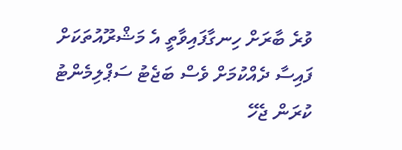ވުރެ ބާރަށް ހިނގާފައިވާތީ އެ މަޝްރޫއުތަކަށް ފައިސާ ދެއްކުމަށް ވެސް ބަޖެޓު ސަޕްލިމެންޓު ކުރަން ޖެހޭ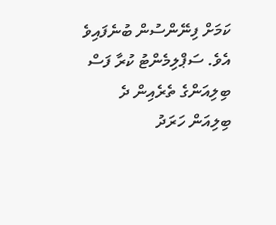ކަމަށް ފިނޭންސުން ބުނެފައިވެ އެވެ. ސަޕްލިމެންޓު ކުރާ ފަސް ބިލިއަންގެ ތެރެއިން ދެ ބިލިއަން ހަރަދު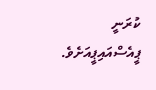ކުރަނީ ޕީއެސްއައިޕީއަށެވެ.